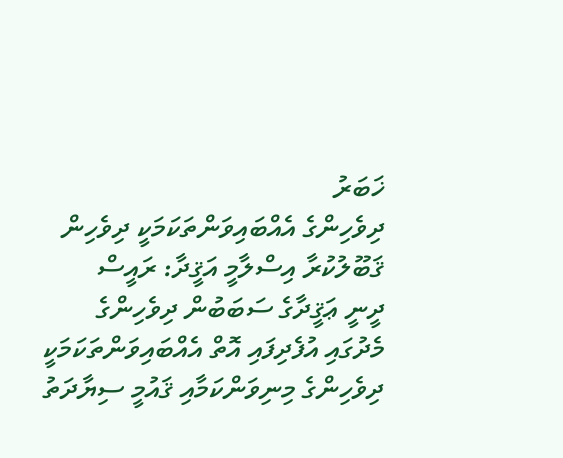ޚަބަރު
ދިވެހިންގެ އެއްބައިވަންތަކަމަކީ ދިވެހިން ޤަބޫލުކުރާ އިސްލާމީ އަޤީދާ: ރައީސް
ދީނީ ޢަޤީދާގެ ސަބަބުން ދިވެހިންގެ މެދުގައި އުފެދިފައި އޮތް އެއްބައިވަންތަކަމަކީ ދިވެހިންގެ މިނިވަންކަމާއި ޤައުމީ ސިޔާދަތު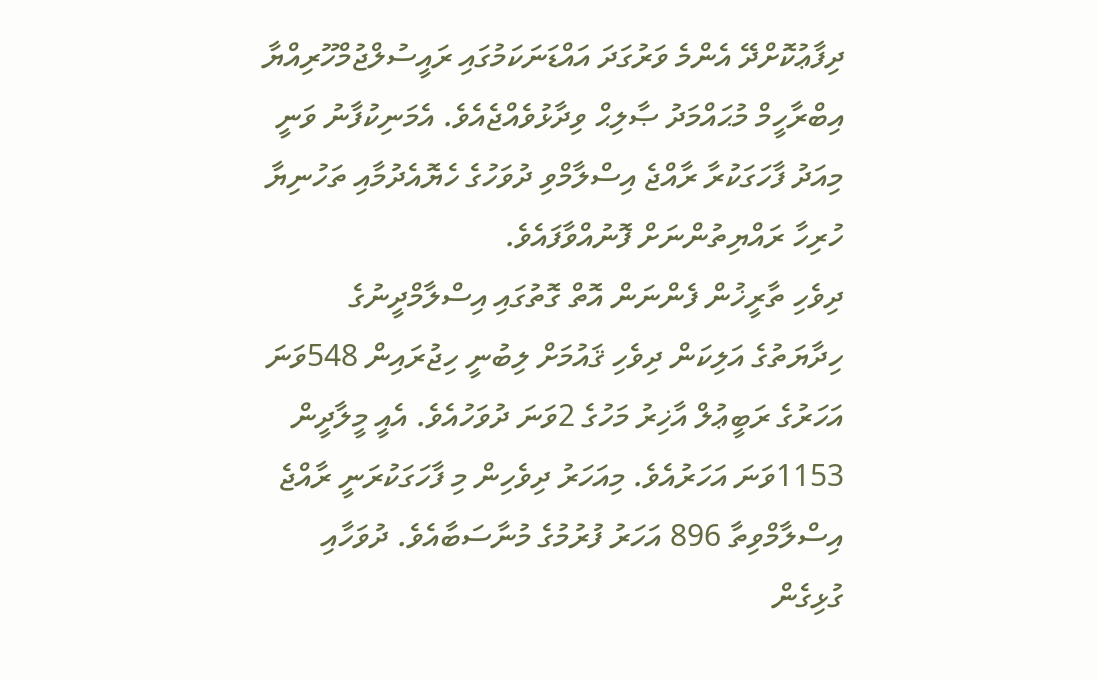ދިފާޢުކޮށްދޭ އެންމެ ވަރުގަދަ އައްޑަނަކަމުގައި ރައީސުލްޖުމްހޫރިއްޔާ އިބްރާހީމް މުޙައްމަދު ޞާލިޙް ވިދާޅުވެއްޖެއެވެ. އެމަނިކުފާނު ވަނީ މިއަދު ފާހަގަކުރާ ރާއްޖެ އިސްލާމްވި ދުވަހުގެ ހެޔޮއެދުމާއި ތަހުނިޔާ ހުރިހާ ރައްޔިތުންނަށް ފޮނުއްވާފައެވެ.
ދިވެހި ތާރީޚުން ފެންނަން އޮތް ގޮތުގައި އިސްލާމްދީނުގެ ހިދާޔަތުގެ އަލިކަން ދިވެހި ޤައުމަށް ލިބުނީ ހިޖުރައިން 548ވަނަ އަހަރުގެ ރަބީޢުލް އާޚިރު މަހުގެ 2ވަނަ ދުވަހުއެވެ. އެއީ މީލާދީން 1153ވަނަ އަހަރުއެވެ. މިއަހަރު ދިވެހިން މި ފާހަގަކުރަނީ ރާއްޖެ އިސްލާމްވިތާ 896 އަހަރު ފުރުމުގެ މުނާސަބާއެވެ. ދުވަހާއި ގުޅިގެން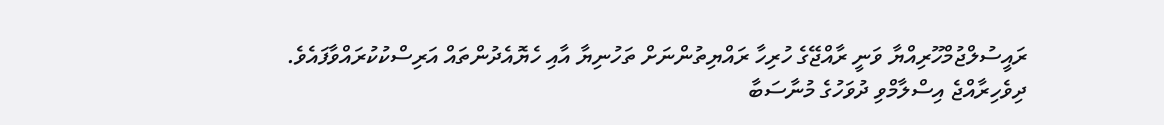ރައީސުލްޖުމްހޫރިއްޔާ ވަނީ ރާއްޖޭގެ ހުރިހާ ރައްޔިތުންނަށް ތަހުނިޔާ އާއި ހެޔޮއެދުންތައް އަރިސްކުކުރައްވާފައެވެ.
ދިވެހިރާއްޖެ އިސްލާމްވި ދުވަހުގެ މުނާސަބާ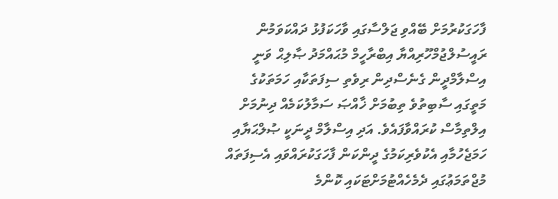ފާހަގަކުރުމަށް ބޭއްވި ޖަލްސާގައި ވާހަކަފުޅު ދައްކަވަމުން ރައީސުލްޖުމްހޫރިއްޔާ އިބްރާހީމް މުޙައްމަދު ޞާލިޙް ވަނީ އިސްލާމްދީން ގެނެސްދިން ރިވެތި ސިފަތަކާއި ހަމަތަކުގެ މަތީގައި ސާބިތުވެ ތިބުމަށް ޚާއްޞަ ސަމާލުކަމެއް ދިނުމަށް އިލްތިމާސް ކުރައްވާފައެވެ. އަދި އިސްލާމް ދީނަކީ ޞުލްޙަޔާއި ހަމަޖެހުމާއި އެކުވެރިކަމުގެ ދީންކަން ފާހަގަކުރައްވައި އެސިފަތައް މުޖްތަމަޢުގައި ދެމެހެއްޓުމަށްޓަކައި ކޮންމެ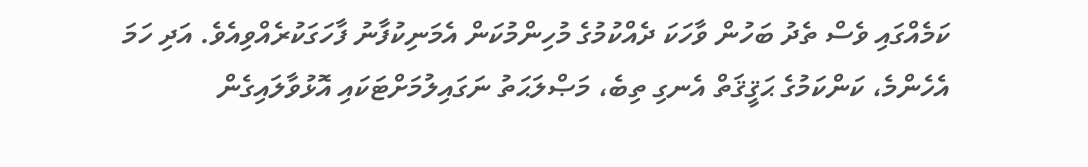ކަމެއްގައި ވެސް ތެދު ބަހުން ވާހަކަ ދެއްކުމުގެ މުހިންމުކަން އެމަނިކުފާނު ފާހަގަކުރެއްވިއެވެ. އަދި ހަމަ އެހެންމެ، ކަންކަމުގެ ޙަޤީޤަތް އެނގި ތިބެ، މަޞްލަޙަތު ނަގައިލުމަށްޓަކައި އޮޅުވާލައިގެން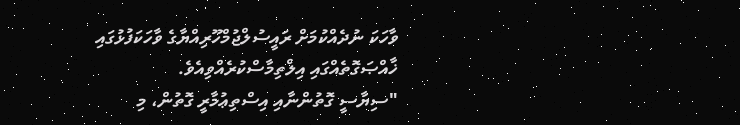ވާހަކަ ނުދެއްކުމަށް ރައީސުލްޖުމްހޫރިއްޔާގެ ވާހަކަފުޅުގައި ޚާއްޞަގޮތެއްގައި އިލްތިމާސްކުރެއްވިއެވެ.
"ސިޔާސީ ގޮތުންނާއި އިސްތިޢުމާރީ ގޮތުން، މި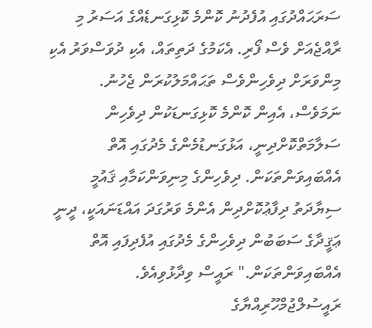ސަރަޙައްދުގައި އުފެދުނު ކޮންމެ ކޮޅިގަނޑެއްގެ އަސަރު މި ރާއްޖެއަށް ވެސް ފޯރި. އެކަމުގެ ދަތިތައް، އެކި ދުވަސްވަރު އެކި މިންވަރަށް ދިވެހިންވެސް ތަޙައްމަލުކުރަން ޖެހުނު. ނަމަވެސް، އެއިން ކޮންމެ ކޮޅިގަނޑަކުން ދިވެހިން ސަލާމަތްކޮށްދިނީ، އަޅުގަނޑުމެންގެ މެދުގައި އޮތް އެއްބައިވަންތަކަން. ދިވެހިންގެ މިނިވަންކަމާއި ޤައުމީ ސިޔާދަތު ދިފާޢުކޮށްދިން އެންމެ ވަރުގަދަ އައްޑަނައަކީ، ދީނީ ޢަޤީދާގެ ސަބަބުން ދިވެހިންގެ މެދުގައި އުފެދިފައި އޮތް އެއްބައިވަންތަކަން." ރައީސް ވިދާޅުވިއެވެ.
ރައީސުލްޖުމްހޫރިއްޔާގެ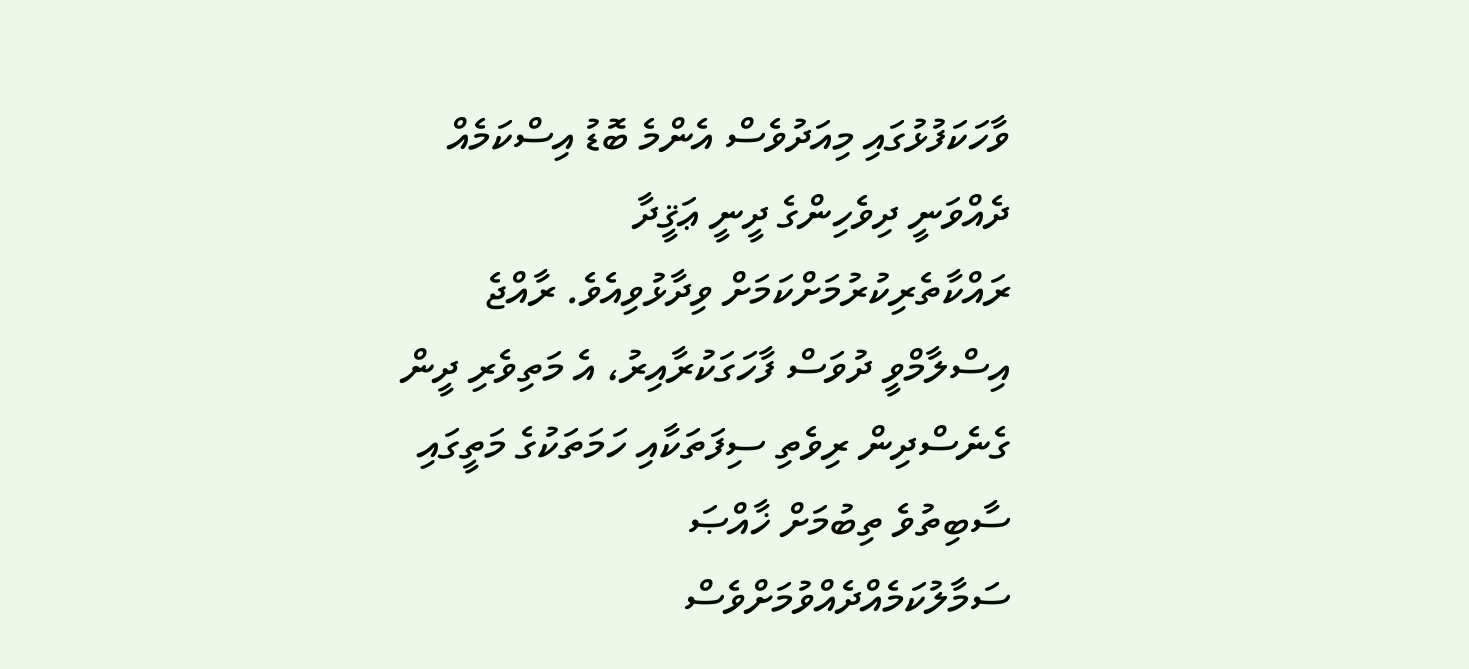ވާހަކަފުޅުގައި މިއަދުވެސް އެންމެ ބޮޑު އިސްކަމެއް ދެއްވަނީ ދިވެހިންގެ ދީނީ ޢަޤީދާ ރައްކާތެރިކުރުމަށްކަމަށް ވިދާޅުވިއެވެ. ރާއްޖެ އިސްލާމްވީ ދުވަސް ފާހަގަކުރާއިރު، އެ މަތިވެރި ދީން ގެނެސްދިން ރިވެތި ސިފަތަކާއި ހަމަތަކުގެ މަތީގައި ސާބިތުވެ ތިބުމަށް ޚާއްޞަ ސަމާލުކަމެއްދެއްވުމަށްވެސް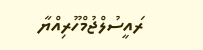ރައީސުލްޖުމްހޫރިއްޔާ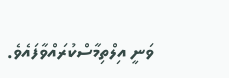ވަނީ އިލްތިމާސްކުރައްވާފައެވެ.